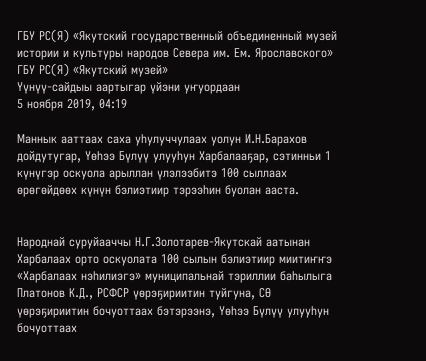ГБУ РС(Я) «Якутский государственный объединенный музей
истории и культуры народов Севера им. Ем. Ярославского»
ГБУ РС(Я) «Якутский музей»
Үүнүү-сайдыы аартыгар үйэни уҥуордаан
5 ноября 2019, 04:19

Маннык ааттаах саха уһулуччулаах уолун И.Н.Барахов дойдутугар, Үөһээ Бүлүү улууһун Харбалааҕар, сэтинньи 1 күнүгэр оскуола арыллан үлэлээбитэ 100 сыллаах өрөгөйдөөх күнүн бэлиэтиир тэрээһин буолан ааста.


Народнай суруйааччы Н.Г.Золотарев-Якутскай аатынан Харбалаах орто оскуолата 100 сылын бэлиэтиир миитиҥҥэ «Харбалаах нэһилиэгэ» муниципальнай тэриллии баһылыга Платонов К.Д., РСФСР үөрэҕириитин туйгуна, СӨ үөрэҕириитин бочуоттаах бэтэрээнэ, Үөһээ Бүлүү улууһун бочуоттаах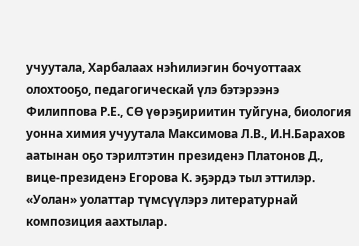учуутала, Харбалаах нэһилиэгин бочуоттаах олохтооҕо, педагогическай үлэ бэтэрээнэ Филиппова Р.Е., СӨ үөрэҕириитин туйгуна, биология уонна химия учуутала Максимова Л.В., И.Н.Барахов аатынан оҕо тэрилтэтин президенэ Платонов Д., вице-президенэ Егорова К. эҕэрдэ тыл эттилэр. «Уолан» уолаттар түмсүүлэрэ литературнай композиция аахтылар.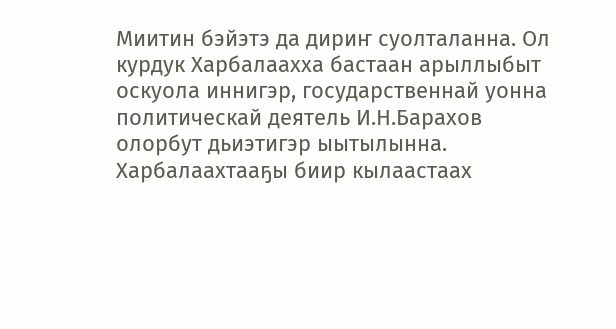Миитин бэйэтэ да дириҥ суолталанна. Ол курдук Харбалаахха бастаан арыллыбыт оскуола иннигэр, государственнай уонна политическай деятель И.Н.Барахов олорбут дьиэтигэр ыытылынна.
Харбалаахтааҕы биир кылаастаах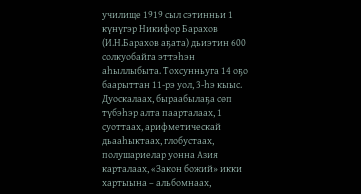училище 1919 сыл сэтинньи 1 күнүгэр Никифор Барахов (И.Н.Барахов аҕата) дьиэтин 600 солкуобайга эттэһэн аһыллыбыта. Тохсунньуга 14 оҕо баарыттан 11-рэ уол, 3-һэ кыыс. Дуоскалаах, быраабылаҕа сөп түбэһэр алта паарталаах, 1 суоттаах, арифметическай дьааһыктаах, глобустаах, полушариелар уонна Азия карталаах, «Закон божий» икки хартыына – альбомнаах,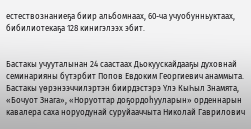естествознаниеҕа биир альбомнаах, 60-ча учуобунньуктаах, бибилиотекаҕа 128 кинигэлээх эбит.


Бастакы учууталынан 24 саастаах Дьокуускайдааҕы духовнай семинарияны бүтэрбит Попов Евдоким Георгиевич анаммыта. Бастакы үөрэнээччилэртэн биирдэстэрэ Үлэ КыҺыл Знамята, «Бочуот Знага», «Норуоттар доҕордоһууларын» орденнарын кавалера саха норуодунай суруйааччыта Николай Гаврилович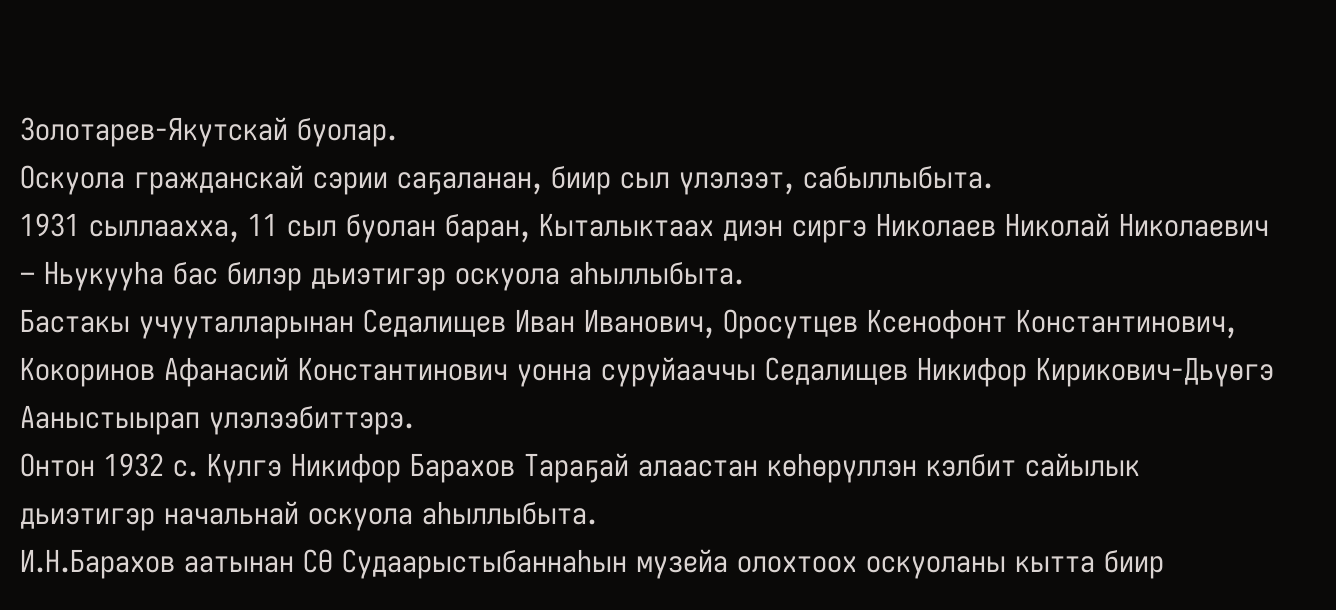Золотарев-Якутскай буолар.
Оскуола гражданскай сэрии саҕаланан, биир сыл үлэлээт, сабыллыбыта.
1931 сыллаахха, 11 сыл буолан баран, Кыталыктаах диэн сиргэ Николаев Николай Николаевич – Ньукууһа бас билэр дьиэтигэр оскуола аһыллыбыта.
Бастакы учууталларынан Седалищев Иван Иванович, Оросутцев Ксенофонт Константинович, Кокоринов Афанасий Константинович уонна суруйааччы Седалищев Никифор Кирикович-Дьүөгэ Ааныстыырап үлэлээбиттэрэ.
Онтон 1932 с. Күлгэ Никифор Барахов Тараҕай алаастан көһөрүллэн кэлбит сайылык дьиэтигэр начальнай оскуола аһыллыбыта.
И.Н.Барахов аатынан СӨ Судаарыстыбаннаһын музейа олохтоох оскуоланы кытта биир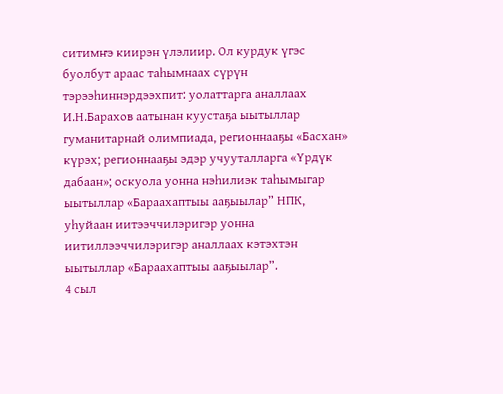ситимҥэ киирэн үлэлиир. Ол курдук үгэс буолбут араас таһымнаах сүрүн тэрээһиннэрдээхпит: уолаттарга аналлаах И.Н.Барахов аатынан куустаҕа ыытыллар гуманитарнай олимпиада, регионнааҕы «Басхан» күрэх; регионнааҕы эдэр учууталларга «Үрдүк дабаан»; оскуола уонна нэһилиэк таһымыгар ыытыллар «Бараахаптыы ааҕыылар” НПК, уһуйаан иитээччилэригэр уонна иитиллээччилэригэр аналлаах кэтэхтэн ыытыллар «Бараахаптыы ааҕыылар”.
4 сыл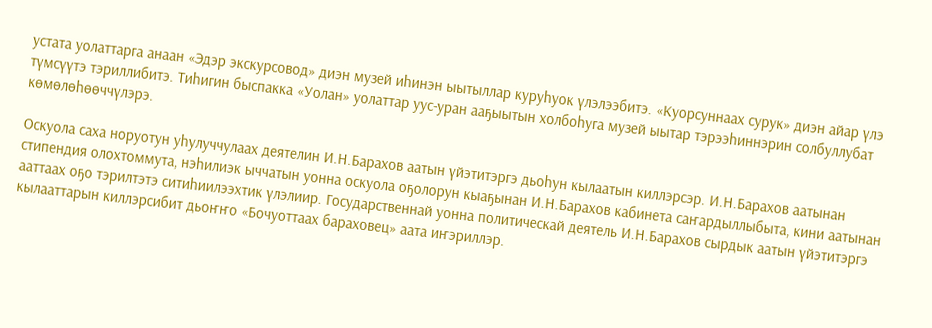устата уолаттарга анаан «Эдэр экскурсовод» диэн музей иһинэн ыытыллар куруһуок үлэлээбитэ. «Куорсуннаах сурук» диэн айар үлэ түмсүүтэ тэриллибитэ. Тиһигин быспакка «Уолан» уолаттар уус-уран ааҕыытын холбоһуга музей ыытар тэрээһиннэрин солбуллубат көмөлөһөөччүлэрэ.

Оскуола саха норуотун уһулуччулаах деятелин И.Н.Барахов аатын үйэтитэргэ дьоһун кылаатын киллэрсэр. И.Н.Барахов аатынан стипендия олохтоммута, нэһилиэк ыччатын уонна оскуола оҕолорун кыаҕынан И.Н.Барахов кабинета саҥардыллыбыта, кини аатынан ааттаах оҕо тэрилтэтэ ситиһиилээхтик үлэлиир. Государственнай уонна политическай деятель И.Н.Барахов сырдык аатын үйэтитэргэ кылааттарын киллэрсибит дьоҥҥо «Бочуоттаах бараховец» аата иҥэриллэр.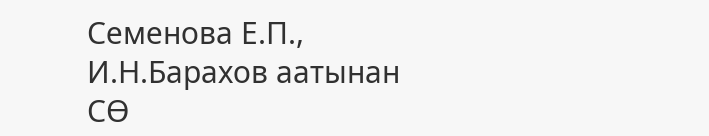Семенова Е.П.,
И.Н.Барахов аатынан СӨ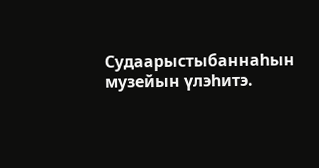Судаарыстыбаннаһын музейын үлэһитэ.